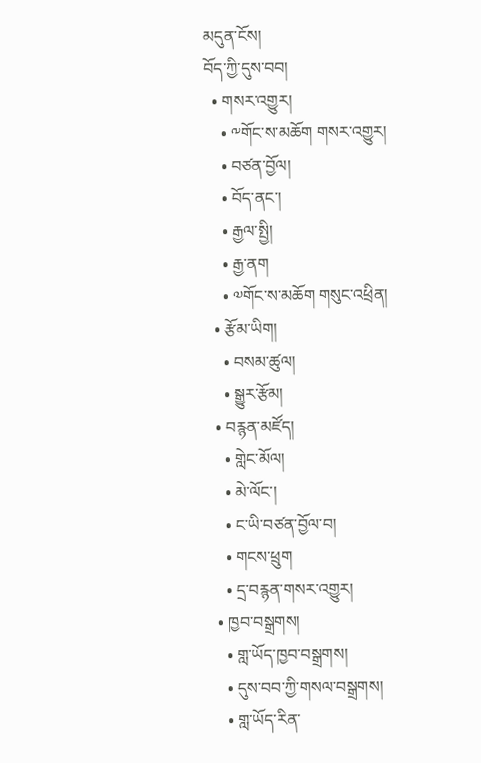མདུན་ངོས།
བོད་ཀྱི་དུས་བབ།
  • གསར་འགྱུར།
    • ༸གོང་ས་མཆོག གསར་འགྱུར།
    • བཙན་བྱོལ།
    • བོད་ནང་།
    • རྒྱལ་སྤྱི།
    • རྒྱ་ནག
    • ༧གོང་ས་མཆོག གསུང་འཕྲིན།
  • རྩོམ་ཡིག།
    • བསམ་ཚུལ།
    • སྒྱུར་རྩོམ།
  • བརྙན་མཛོད།
    • གླེང་མོལ།
    • མེ་ལོང་།
    • ང་ཡི་བཙན་བྱོལ་བ།
    • གངས་ཕྲུག
    • དྲ་བརྙན་གསར་འགྱུར།
  • ཁྱབ་བསྒྲགས།
    • གླ་ཡོད་ཁྱབ་བསྒྲགས།
    • དུས་བབ་ཀྱི་གསལ་བསྒྲགས།
    • གླ་ཡོད་རིན་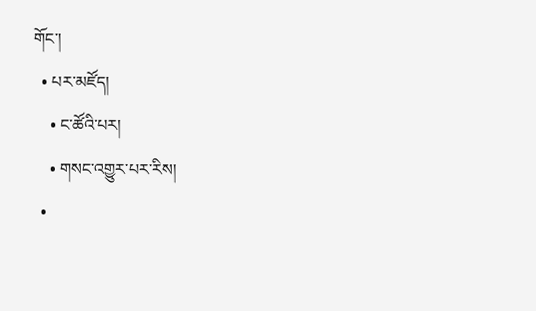གོང་།
  • པར་མཛོད།
    • ང་ཚོའི་པར།
    • གསང་འགྱུར་པར་རིས།
  •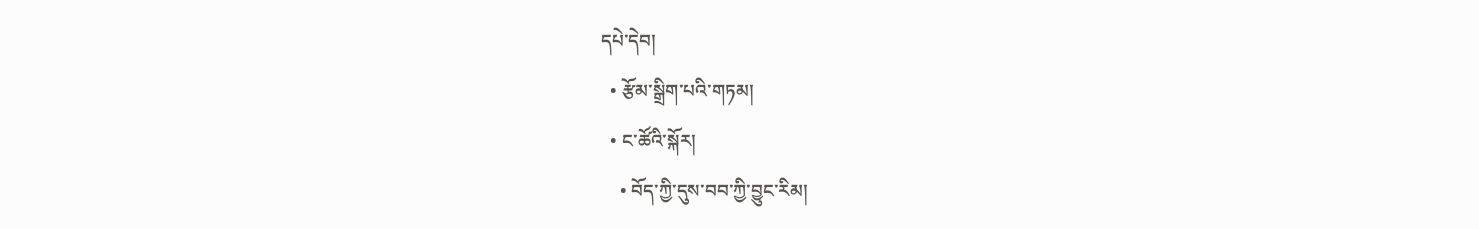དཔེ་དེབ།
  • རྩོམ་སྒྲིག་པའི་གཏམ།
  • ང་ཚོའི་སྐོར།
    • བོད་ཀྱི་དུས་བབ་ཀྱི་བྱུང་རིམ།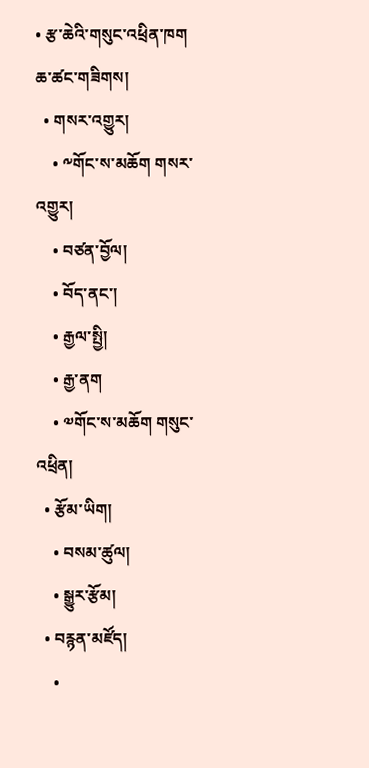• རྩ་ཆེའི་གསུང་འཕྲིན་ཁག
ཆ་ཚང་གཟིགས།
  • གསར་འགྱུར།
    • ༸གོང་ས་མཆོག གསར་འགྱུར།
    • བཙན་བྱོལ།
    • བོད་ནང་།
    • རྒྱལ་སྤྱི།
    • རྒྱ་ནག
    • ༧གོང་ས་མཆོག གསུང་འཕྲིན།
  • རྩོམ་ཡིག།
    • བསམ་ཚུལ།
    • སྒྱུར་རྩོམ།
  • བརྙན་མཛོད།
    •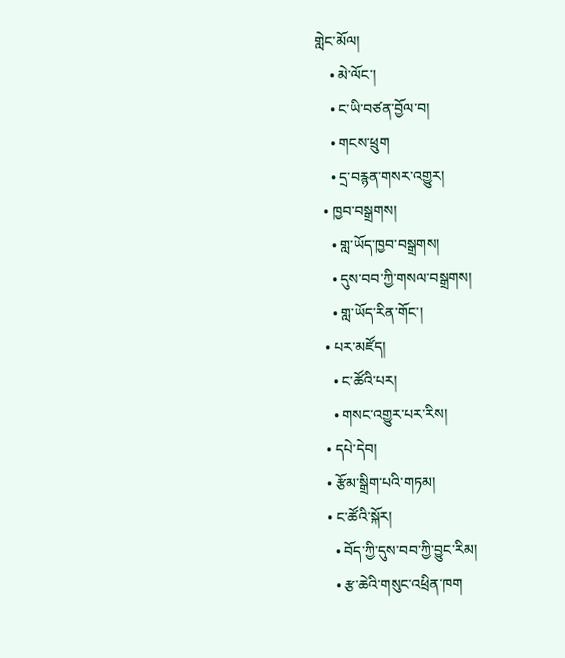གླེང་མོལ།
    • མེ་ལོང་།
    • ང་ཡི་བཙན་བྱོལ་བ།
    • གངས་ཕྲུག
    • དྲ་བརྙན་གསར་འགྱུར།
  • ཁྱབ་བསྒྲགས།
    • གླ་ཡོད་ཁྱབ་བསྒྲགས།
    • དུས་བབ་ཀྱི་གསལ་བསྒྲགས།
    • གླ་ཡོད་རིན་གོང་།
  • པར་མཛོད།
    • ང་ཚོའི་པར།
    • གསང་འགྱུར་པར་རིས།
  • དཔེ་དེབ།
  • རྩོམ་སྒྲིག་པའི་གཏམ།
  • ང་ཚོའི་སྐོར།
    • བོད་ཀྱི་དུས་བབ་ཀྱི་བྱུང་རིམ།
    • རྩ་ཆེའི་གསུང་འཕྲིན་ཁག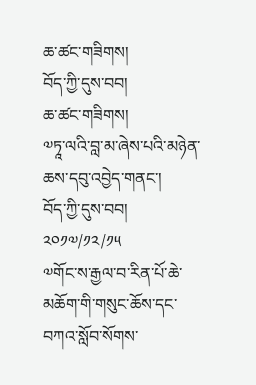ཆ་ཚང་གཟིགས།
བོད་ཀྱི་དུས་བབ།
ཆ་ཚང་གཟིགས།
༧ཏཱ་ལའི་བླ་མ་ཞེས་པའི་མཉེན་ཆས་དབུ་འབྱེད་གནང་།
བོད་ཀྱི་དུས་བབ།
༢༠༡༧/༡༢/༡༥
༧གོང་ས་རྒྱལ་བ་རིན་པོ་ཆེ་མཆོག་གི་གསུང་ཆོས་དང་བཀའ་སློབ་སོགས་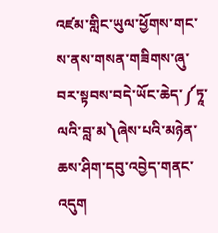འཛམ་གླིང་ཡུལ་ཕྱོགས་གང་ས་ནས་གསན་གཟིགས་ཞུ་བར་སྟབས་བདེ་ཡོང་ཆེད་༼ཏཱ་ལའི་བླ་མ༽ཞེས་པའི་མཉེན་ཆས་ཤིག་དབུ་འབྱེད་གནང་འདུག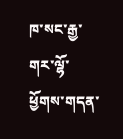ཁ་སང་རྒྱ་གར་ལྷོ་ཕྱོགས་གདན་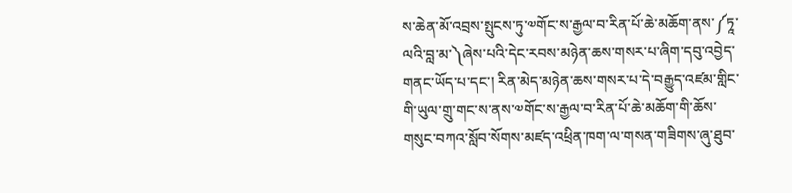ས་ཆེན་མོ་འབྲས་སྤུངས་ཏུ་༧གོང་ས་རྒྱལ་བ་རིན་པོ་ཆེ་མཆོག་ནས་༼ཏཱ་ལའི་བླ་མ་༽ཞེས་པའི་དེང་རབས་མཉེན་ཆས་གསར་པ་ཞིག་དབུ་འབྱེད་གནང་ཡོད་པ་དང་། རིན་མེད་མཉེན་ཆས་གསར་པ་དེ་བརྒྱུད་འཛམ་གླིང་གི་ཡུལ་གྲུ་གང་ས་ནས་༧གོང་ས་རྒྱལ་བ་རིན་པོ་ཆེ་མཆོག་གི་ཆོས་གསུང་བཀའ་སློབ་སོགས་མཛད་འཕྲིན་ཁག་ལ་གསན་གཟིགས་ཞུ་ཐུབ་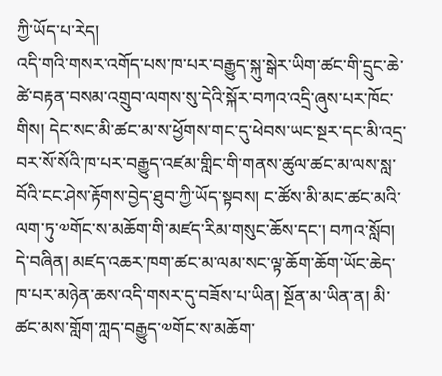ཀྱི་ཡོད་པ་རེད།
འདི་གའི་གསར་འགོད་པས་ཁ་པར་བརྒྱུད་སྐུ་སྒེར་ཡིག་ཚང་གི་དྲུང་ཆེ་ཚེ་བརྟན་བསམ་འགྲུབ་ལགས་སུ་དེའི་སྐོར་བཀའ་འདྲི་ཞུས་པར་ཁོང་གིས། དེང་སང་མི་ཚང་མ་ས་ཕྱོགས་གང་དུ་ཕེབས་ཡང་སྔར་དང་མི་འདྲ་བར་སོ་སོའི་ཁ་པར་བརྒྱུད་འཛམ་གླིང་གི་གནས་ཚུལ་ཚང་མ་ལས་སླ་བོའི་ངང་ཤེས་རྟོགས་བྱེད་ཐུབ་ཀྱི་ཡོད་སྟབས། ང་ཚོས་མི་མང་ཚང་མའི་ལག་ཏུ་༧གོང་ས་མཆོག་གི་མཛད་རིམ་གསུང་ཆོས་དང་། བཀའ་སློབ། དེ་བཞིན། མཛད་འཆར་ཁག་ཚང་མ་ལམ་སང་ལྟ་ཆོག་ཆོག་ཡོང་ཆེད་ཁ་པར་མཉེན་ཆས་འདི་གསར་དུ་བཟོས་པ་ཡིན། སྔོན་མ་ཡིན་ན། མི་ཚང་མས་གློག་ཀླད་བརྒྱུད་༧གོང་ས་མཆོག་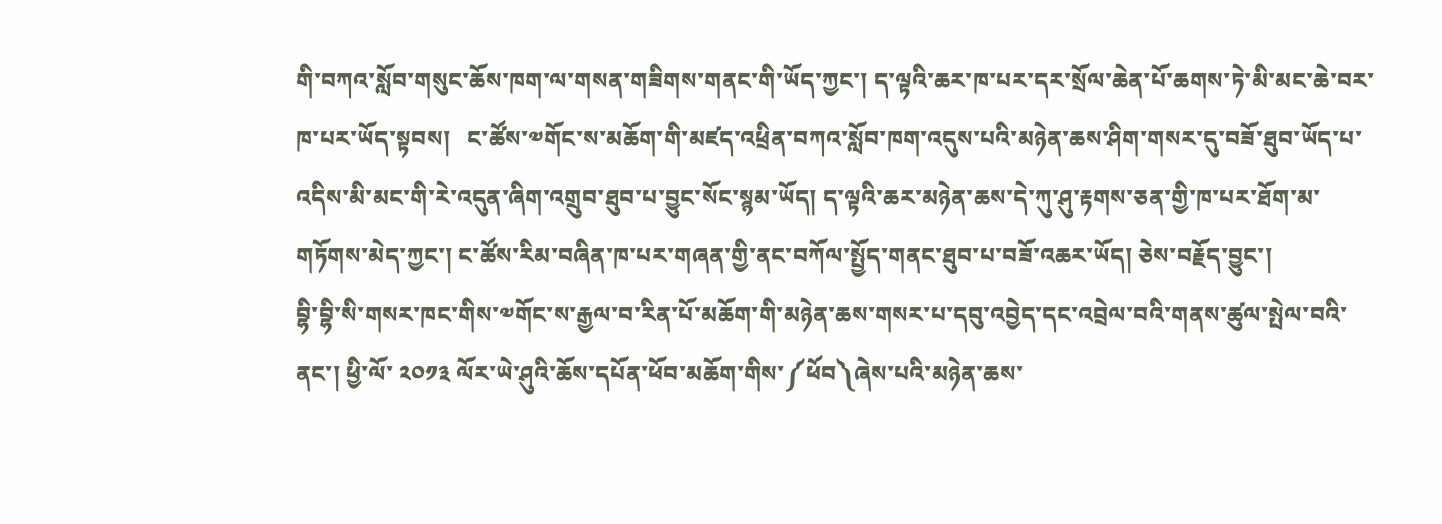གི་བཀའ་སློབ་གསུང་ཆོས་ཁག་ལ་གསན་གཟིགས་གནང་གི་ཡོད་ཀྱང་། ད་ལྟའི་ཆར་ཁ་པར་དར་སྲོལ་ཆེན་པོ་ཆགས་ཏེ་མི་མང་ཆེ་བར་ཁ་པར་ཡོད་སྟབས།   ང་ཚོས་༧གོང་ས་མཆོག་གི་མཛད་འཕྲིན་བཀའ་སློབ་ཁག་འདུས་པའི་མཉེན་ཆས་ཤིག་གསར་དུ་བཟོ་ཐུབ་ཡོད་པ་འདིས་མི་མང་གི་རེ་འདུན་ཞིག་འགྲུབ་ཐུབ་པ་བྱུང་སོང་སྙམ་ཡོད། ད་ལྟའི་ཆར་མཉེན་ཆས་དེ་ཀུ་ཤུ་རྟགས་ཅན་གྱི་ཁ་པར་ཐོག་མ་གཏོགས་མེད་ཀྱང་། ང་ཚོས་རིམ་བཞིན་ཁ་པར་གཞན་གྱི་ནང་བཀོལ་སྤྱོད་གནང་ཐུབ་པ་བཟོ་འཆར་ཡོད། ཅེས་བརྗོད་བྱུང་།
བྷི་བྷི་སི་གསར་ཁང་གིས་༧གོང་ས་རྒྱལ་བ་རིན་པོ་མཆོག་གི་མཉེན་ཆས་གསར་པ་དབུ་འབྱེད་དང་འབྲེལ་བའི་གནས་ཚུལ་སྤེལ་བའི་ནང་། ཕྱི་ལོ་ ༢༠༡༣ ལོར་ཡེ་ཤུའི་ཆོས་དཔོན་ཕོབ་མཆོག་གིས་༼ཕོབ༽ཞེས་པའི་མཉེན་ཆས་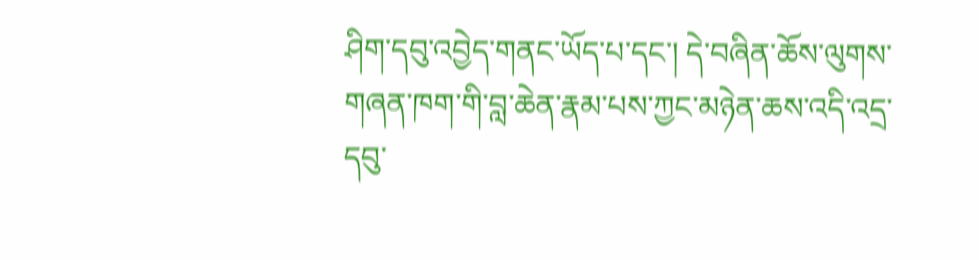ཤིག་དབུ་འབྱེད་གནང་ཡོད་པ་དང་། དེ་བཞིན་ཆོས་ལུགས་གཞན་ཁག་གི་བླ་ཆེན་རྣམ་པས་ཀྱང་མཉེན་ཆས་འདི་འདྲ་དབུ་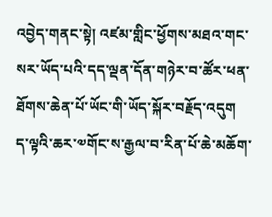འབྱེད་གནང་སྟེ། འཛམ་གླིང་ཕྱོགས་མཐའ་གང་སར་ཡོད་པའི་དད་ལྡན་དོན་གཉེར་བ་ཚོར་ཕན་ཐོགས་ཆེན་པོ་ཡོང་གི་ཡོད་སྐོར་བརྗོད་འདུག
ད་ལྟའི་ཆར་༧གོང་ས་རྒྱལ་བ་རིན་པོ་ཆེ་མཆོག་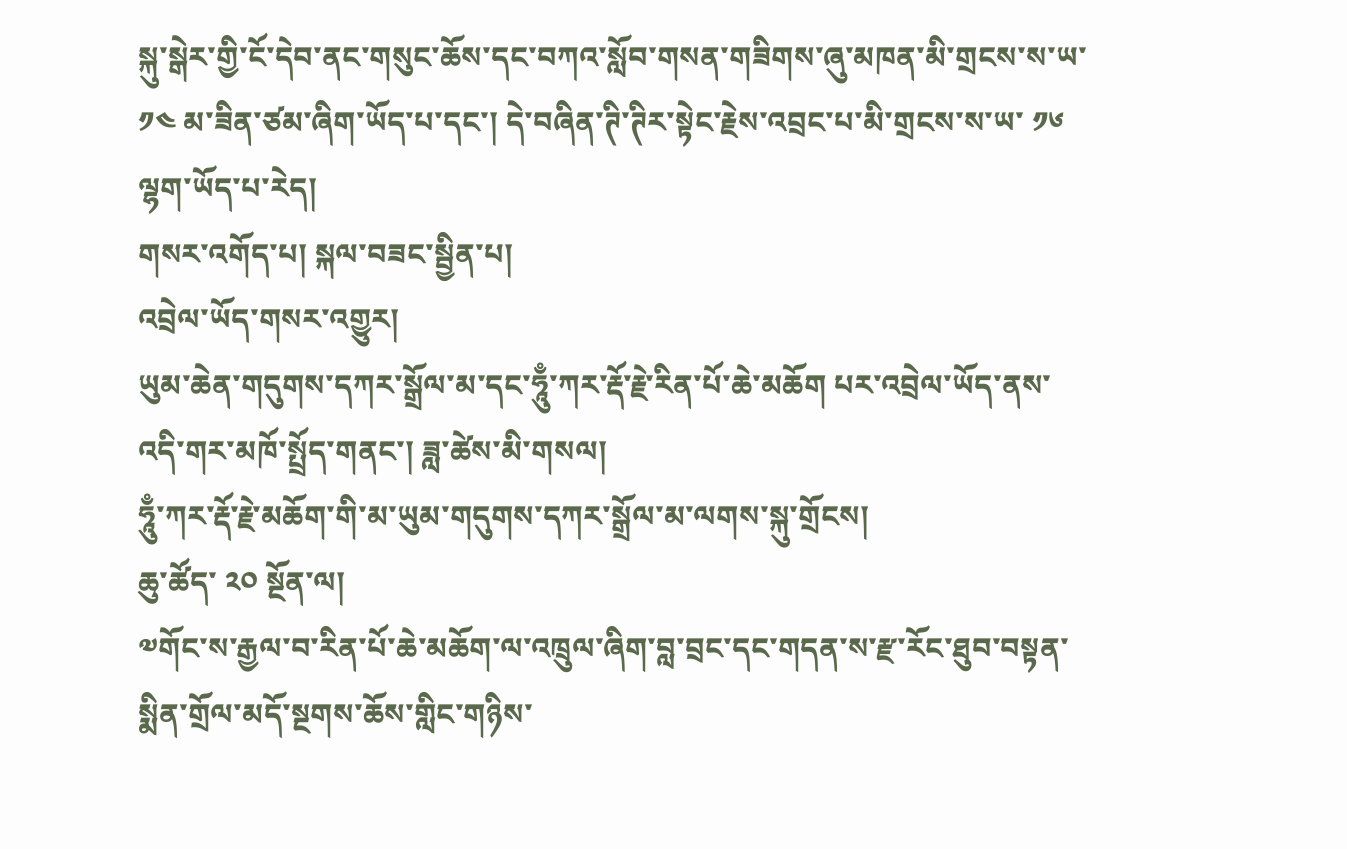སྐུ་སྒེར་གྱི་ངོ་དེབ་ནང་གསུང་ཆོས་དང་བཀའ་སློབ་གསན་གཟིགས་ཞུ་མཁན་མི་གྲངས་ས་ཡ་ ༡༤ མ་ཟིན་ཙམ་ཞིག་ཡོད་པ་དང་། དེ་བཞིན་ཊི་ཊིར་སྟེང་རྗེས་འབྲང་པ་མི་གྲངས་ས་ཡ་ ༡༦ ལྷག་ཡོད་པ་རེད།
གསར་འགོད་པ། སྐལ་བཟང་སྦྱིན་པ།
འབྲེལ་ཡོད་གསར་འགྱུར།
ཡུམ་ཆེན་གདུགས་དཀར་སྒྲོལ་མ་དང་ཧཱུྃ་ཀར་རྡོ་རྗེ་རིན་པོ་ཆེ་མཆོག པར་འབྲེལ་ཡོད་ནས་འདི་གར་མཁོ་སྤྲོད་གནང་། ཟླ་ཚེས་མི་གསལ།
ཧཱུྃ་ཀར་རྡོ་རྗེ་མཆོག་གི་མ་ཡུམ་གདུགས་དཀར་སྒྲོལ་མ་ལགས་སྐུ་གྲོངས།
ཆུ་ཚོད་ ༢༠ སྔོན་ལ།
༧གོང་ས་རྒྱལ་བ་རིན་པོ་ཆེ་མཆོག་ལ་འཁྲུལ་ཞིག་བླ་བྲང་དང་གདན་ས་རྫ་རོང་ཐུབ་བསྟན་སྨིན་གྲོལ་མདོ་སྔགས་ཆོས་གླིང་གཉིས་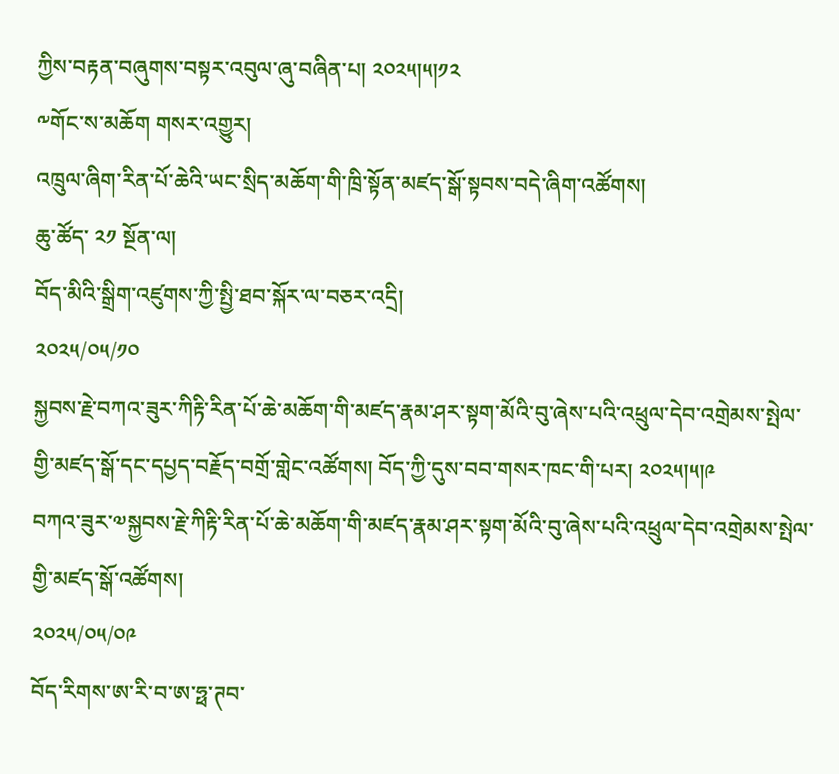ཀྱིས་བརྟན་བཞུགས་བསྟར་འབུལ་ཞུ་བཞིན་པ། ༢༠༢༥།༥།༡༢
༸གོང་ས་མཆོག གསར་འགྱུར།
འཁྲུལ་ཞིག་རིན་པོ་ཆེའི་ཡང་སྲིད་མཆོག་གི་ཁྲི་སྟོན་མཛད་སྒོ་སྟབས་བདེ་ཞིག་འཚོགས།
ཆུ་ཚོད་ ༢༡ སྔོན་ལ།
བོད་མིའི་སྒྲིག་འཛུགས་ཀྱི་སྤྱི་ཐབ་སྐོར་ལ་བཅར་འདྲི།
༢༠༢༥/༠༥/༡༠
སྐྱབས་རྗེ་བཀའ་ཟུར་ཀིརྟི་རིན་པོ་ཆེ་མཆོག་གི་མཛད་རྣམ་ཤར་སྟག་མོའི་བུ་ཞེས་པའི་འཕྲུལ་དེབ་འགྲེམས་སྤེལ་གྱི་མཛད་སྒོ་དང་དཔྱད་བརྗོད་བགྲོ་གླེང་འཚོགས། བོད་ཀྱི་དུས་བབ་གསར་ཁང་གི་པར། ༢༠༢༥།༥།༩
བཀའ་ཟུར་༧སྐྱབས་རྗེ་ཀིརྟི་རིན་པོ་ཆེ་མཆོག་གི་མཛད་རྣམ་ཤར་སྟག་མོའི་བུ་ཞེས་པའི་འཕྲུལ་དེབ་འགྲེམས་སྤེལ་གྱི་མཛད་སྒོ་འཚོགས།
༢༠༢༥/༠༥/༠༩
བོད་རིགས་ཨ་རི་བ་ཨ་ཧྥ་ཊབ་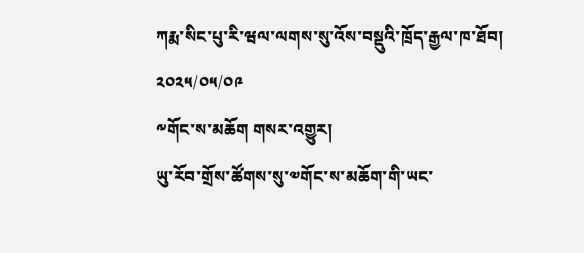ཀརྨ་སིང་པུ་རི་ཝལ་ལགས་སུ་འོས་བསྡུའི་ཁྲོད་རྒྱལ་ཁ་ཐོབ།
༢༠༢༥/༠༥/༠༩
༸གོང་ས་མཆོག གསར་འགྱུར།
ཡུ་རོབ་གྲོས་ཚོགས་སུ་༧གོང་ས་མཆོག་གི་ཡང་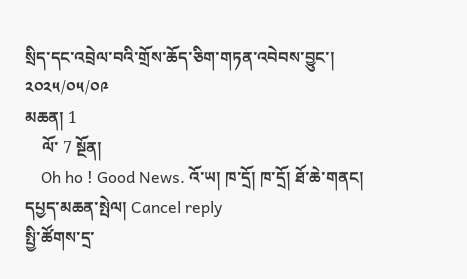སྲིད་དང་འབྲེལ་བའི་གྲོས་ཆོད་ཅིག་གཏན་འབེབས་བྱུང་།
༢༠༢༥/༠༥/༠༩
མཆན། 1
    ལོ་ 7 སྔོན།
    Oh ho ! Good News. འོ་ཡ། ཁ་དྲོ། ཁ་དྲོ། ཐོ་ཆེ་གནང།
དཔྱད་མཆན་སྤེལ། Cancel reply
སྤྱི་ཚོགས་དྲ་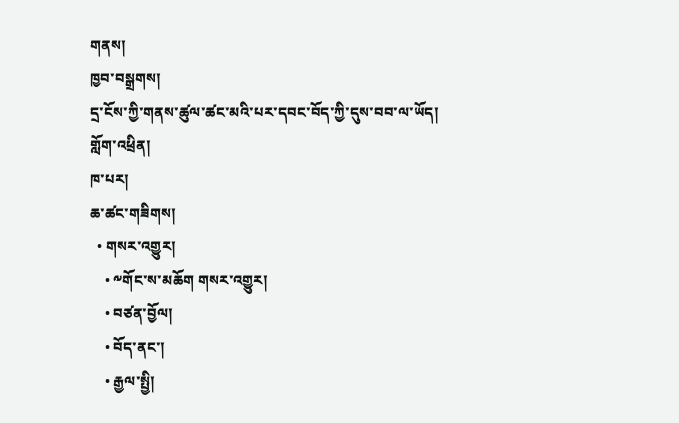གནས།
ཁྱབ་བསྒྲགས།
དྲ་ངོས་ཀྱི་གནས་ཚུལ་ཚང་མའི་པར་དབང་བོད་ཀྱི་དུས་བབ་ལ་ཡོད།
གློག་འཕྲིན།
ཁ་པར།
ཆ་ཚང་གཟིགས།
  • གསར་འགྱུར།
    • ༸གོང་ས་མཆོག གསར་འགྱུར།
    • བཙན་བྱོལ།
    • བོད་ནང་།
    • རྒྱལ་སྤྱི།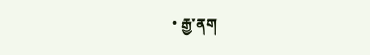• རྒྱ་ནག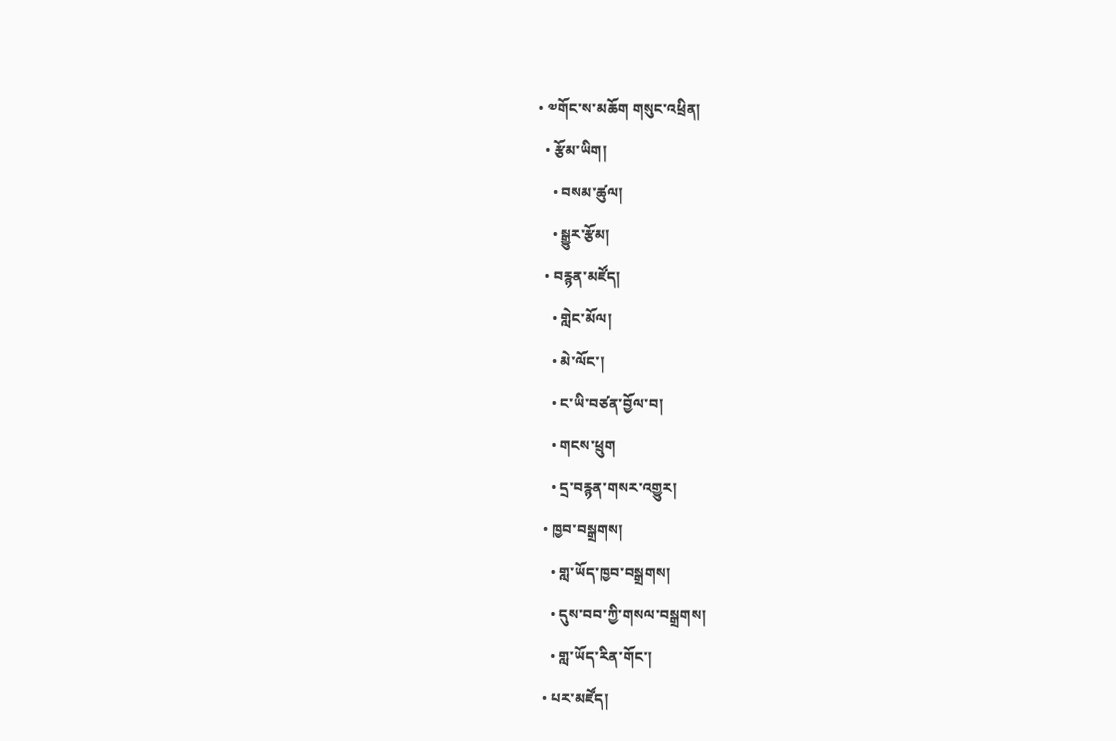• ༧གོང་ས་མཆོག གསུང་འཕྲིན།
  • རྩོམ་ཡིག།
    • བསམ་ཚུལ།
    • སྒྱུར་རྩོམ།
  • བརྙན་མཛོད།
    • གླེང་མོལ།
    • མེ་ལོང་།
    • ང་ཡི་བཙན་བྱོལ་བ།
    • གངས་ཕྲུག
    • དྲ་བརྙན་གསར་འགྱུར།
  • ཁྱབ་བསྒྲགས།
    • གླ་ཡོད་ཁྱབ་བསྒྲགས།
    • དུས་བབ་ཀྱི་གསལ་བསྒྲགས།
    • གླ་ཡོད་རིན་གོང་།
  • པར་མཛོད།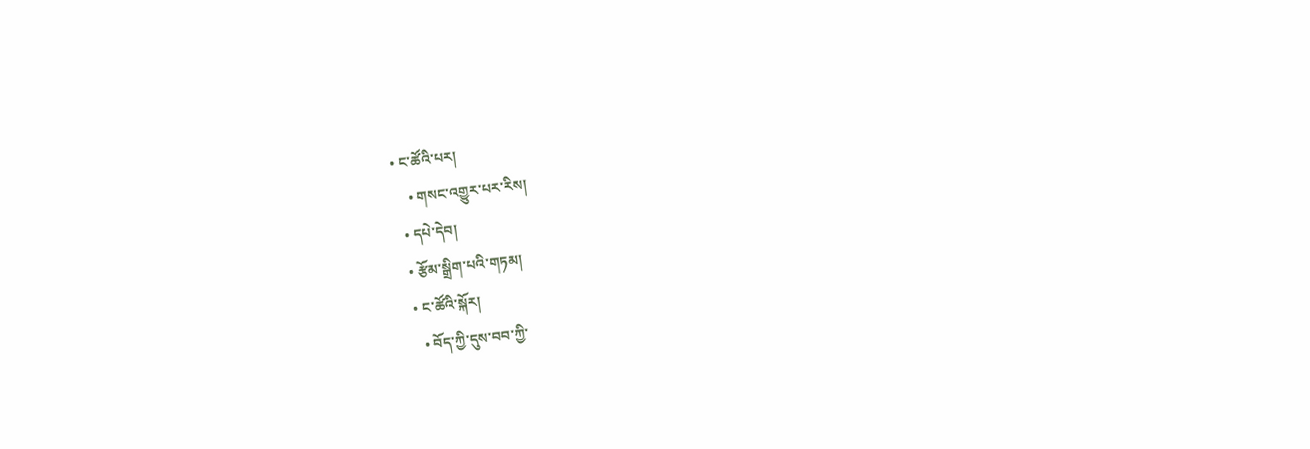• ང་ཚོའི་པར།
    • གསང་འགྱུར་པར་རིས།
  • དཔེ་དེབ།
  • རྩོམ་སྒྲིག་པའི་གཏམ།
  • ང་ཚོའི་སྐོར།
    • བོད་ཀྱི་དུས་བབ་ཀྱི་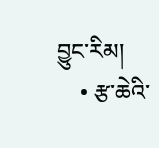བྱུང་རིམ།
    • རྩ་ཆེའི་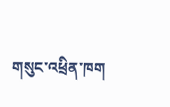གསུང་འཕྲིན་ཁག